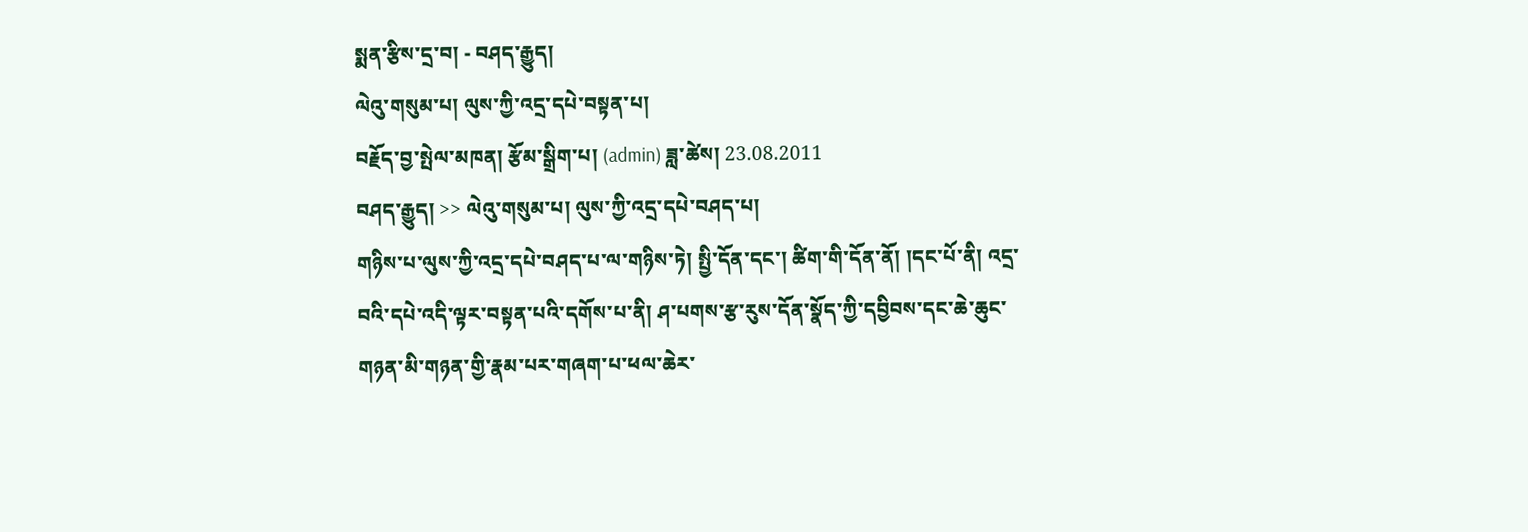སྨན་རྩིས་དྲ་བ། - བཤད་རྒྱུད།
ལེའུ་གསུམ་པ། ལུས་ཀྱི་འདྲ་དཔེ་བསྟན་པ།
བརྗོད་བྱ་སྤེལ་མཁན། རྩོམ་སྒྲིག་པ། (admin) ཟླ་ཚེས། 23.08.2011
བཤད་རྒྱུད། >> ལེའུ་གསུམ་པ། ལུས་ཀྱི་འདྲ་དཔེ་བཤད་པ།
གཉིས་པ་ལུས་ཀྱི་འདྲ་དཔེ་བཤད་པ་ལ་གཉིས་ཏེ། སྤྱི་དོན་དང་། ཚིག་གི་དོན་ནོ། །དང་པོ་ནི། འདྲ་བའི་དཔེ་འདི་ལྟར་བསྟན་པའི་དགོས་པ་ནི། ཤ་པགས་རྩ་རུས་དོན་སྣོད་ཀྱི་དབྱིབས་དང་ཆེ་ཆུང་གཉན་མི་གཉན་གྱི་རྣམ་པར་གཞག་པ་ཕལ་ཆེར་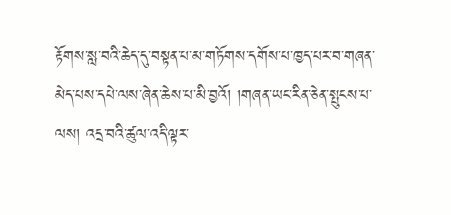རྟོགས་སླ་བའི་ཆེད་དུ་བསྟན་པ་མ་གཏོགས་དགོས་པ་ཁྱད་པར་བ་གཞན་མེད་པས་དཔེ་ལས་ཞེན་ཆེས་པ་མི་བྱའོ། །གཞན་ཡང་རིན་ཅེན་སྤུངས་པ་ལས། འདྲ་བའི་ཚུལ་འདི་ལྟར་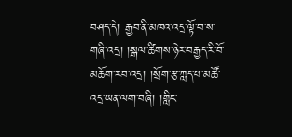བཤད་དེ། རྒྱབ་ནི་མཁའ་འདྲ་ལྟོ་བ་ས་གཞི་འདྲ། །སྒལ་ཚིགས་ཉེར་བརྒྱད་རི་བོ་མཆོག་རབ་འདྲ། །སྲོག་རྩ་ཀླད་པ་མཚོ་འདྲ་ཡན་ལག་བཞི། །གླིང་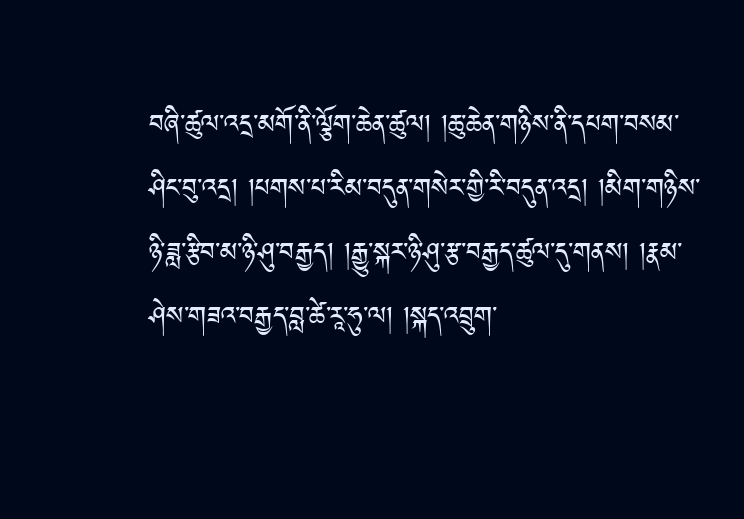བཞི་ཚུལ་འདྲ་མགོ་ནི་ལྕོག་ཆེན་ཚུལ། །ཆུ་ཆེན་གཉིས་ནི་དཔག་བསམ་ཤིང་བུ་འདྲ། །པགས་པ་རིམ་བདུན་གསེར་གྱི་རི་བདུན་འདྲ། །མིག་གཉིས་ཉི་ཟླ་རྩིབ་མ་ཉི་ཤུ་བརྒྱད། །རྒྱུ་སྐར་ཉི་ཤུ་རྩ་བརྒྱད་ཚུལ་དུ་གནས། །རྣམ་ཤེས་གཟའ་བརྒྱད་བླ་ཚེ་རཱ་ཧུ་ལ། །སྐད་འབྲུག་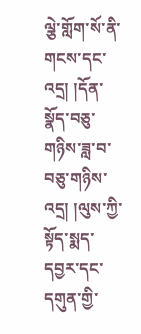ལྕེ་གློག་སོ་ནི་གངས་དང་འདྲ། །དོན་སྣོད་བཅུ་གཉིས་ཟླ་བ་བཅུ་གཉིས་འདྲ། །ལུས་ཀྱི་སྟོད་སྨད་དབྱར་དང་དགུན་གྱི་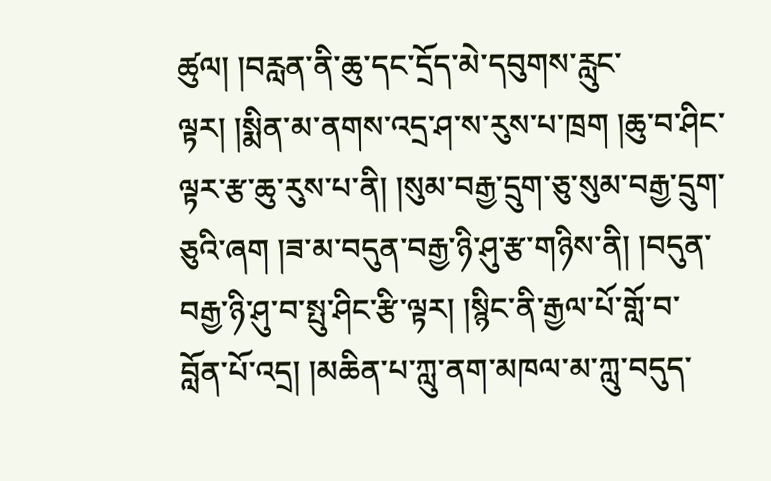ཚུལ། །བརླན་ནི་ཆུ་དང་དྲོད་མེ་དབུགས་རླུང་ལྟར། །སྨིན་མ་ནགས་འདྲ་ཤ་ས་རུས་པ་ཁྲག །ཆུ་བ་ཤིང་ལྟར་རྩ་ཆུ་རུས་པ་ནི། །སུམ་བརྒྱ་དྲུག་ཅུ་སུམ་བརྒྱ་དྲུག་ཅུའི་ཞག །ཟ་མ་བདུན་བརྒྱ་ཉི་ཤུ་རྩ་གཉིས་ནི། །བདུན་བརྒྱ་ཉི་ཤུ་བ་སྤུ་ཤིང་རྩི་ལྟར། །སྙིང་ནི་རྒྱལ་པོ་གློ་བ་བློན་པོ་འདྲ། །མཆིན་པ་ཀླུ་ནག་མཁལ་མ་ཀླུ་བདུད་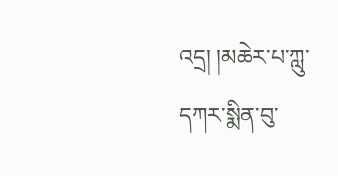འདྲ། །མཆེར་པ་ཀླུ་དཀར་སྨིན་བུ་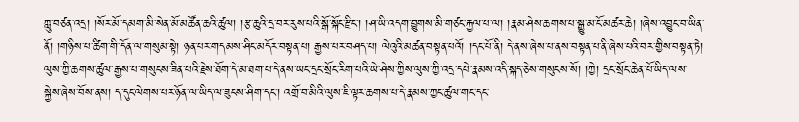ཀླུ་བཙན་འདྲ། །སོར་མོ་དམག་མི་སེན་མོ་མཚོན་ཆའི་ཚུལ། །རྩ་ཆུའི་དྲ་བར་རུས་པའི་སྒོ་སྐོང་རྫིང་། །ཤ་ཡི་འདག་བྱུགས་མི་གཙང་རྐྱལ་པ་ལ། །རྣམ་ཤེས་ཆགས་པ་སྒྱུ་མ་ངོ་མཚར་ཆེ། །ཞེས་འབྱུང་བ་ཡིན་ནོ། །གཉིས་པ་ཚིག་གི་དོན་ལ་གསུམ་སྟེ། ཉན་པར་གདམས་ཤིང་མདོར་བསྟན་པ། རྒྱས་པར་བཤད་པ། ལེའུའི་མཚན་བསྟན་པའོ། །དང་པོ་ནི། དེ་ནས་ཞེས་པ་ནས་བསྟན་པ་ནི་ཞེས་པའི་བར་གྱིས་བསྟན་ཏེ། ལུས་ཀྱི་ཆགས་ཚུལ་རྒྱས་པ་གསུངས་ཟིན་པའི་རྗེས་ཐོག་དེ་མ་ཐག་པ་དེ་ནས་ཡང་དྲང་སྲོང་རིག་པའི་ཡེ་ཤེས་ཀྱིས་ལུས་ཀྱི་འདྲ་དཔེ་རྣམས་འདི་སྐད་ཅེས་གསུངས་སོ། །ཀྱེ། དྲང་སྲོང་ཆེན་པོ་ཡིད་ལས་སྐྱེས་ཞེས་བོས་ནས། ད་དུང་ལེགས་པར་ཉོན་ལ་ཡིད་ལ་ཟུངས་ཤིག་དང་། འགྲོ་བ་མིའི་ལུས་ཇི་ལྟར་ཆགས་པ་དེ་རྣམས་ཀྱང་ཚུལ་གང་དང་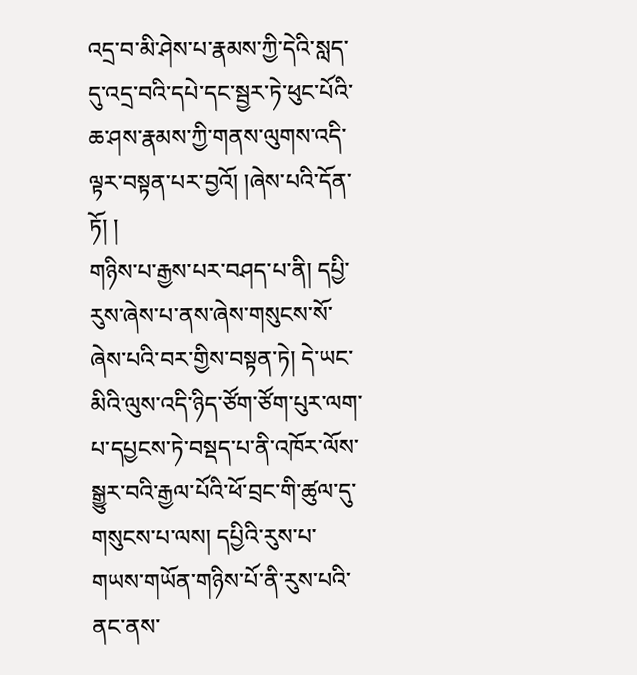འདྲ་བ་མི་ཤེས་པ་རྣམས་ཀྱི་དེའི་སླད་དུ་འདྲ་བའི་དཔེ་དང་སྦྱར་ཏེ་ཕུང་པོའི་ཆ་ཤས་རྣམས་ཀྱི་གནས་ལུགས་འདི་ལྟར་བསྟན་པར་བྱའོ། །ཞེས་པའི་དོན་ཏོ། །
གཉིས་པ་རྒྱས་པར་བཤད་པ་ནི། དཔྱི་རུས་ཞེས་པ་ནས་ཞེས་གསུངས་སོ་ཞེས་པའི་བར་གྱིས་བསྟན་ཏེ། དེ་ཡང་མིའི་ལུས་འདི་ཉིད་ཙོག་ཙོག་པུར་ལག་པ་དཔྱངས་ཏེ་བསྡད་པ་ནི་འཁོར་ལོས་སྒྱུར་བའི་རྒྱལ་པོའི་ཕོ་བྲང་གི་ཚུལ་དུ་གསུངས་པ་ལས། དཔྱིའི་རུས་པ་གཡས་གཡོན་གཉིས་པོ་ནི་རུས་པའི་ནང་ནས་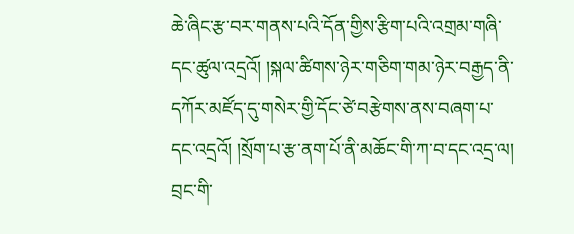ཆེ་ཞིང་རྩ་བར་གནས་པའི་དོན་གྱིས་རྩིག་པའི་འགྲམ་གཞི་དང་ཚུལ་འདྲའོ། །སྐལ་ཚིགས་ཉེར་གཅིག་གམ་ཉེར་བརྒྱད་ནི་དཀོར་མཛོད་དུ་གསེར་གྱི་དོང་ཙེ་བརྩེགས་ནས་བཞག་པ་དང་འདྲའོ། །སྲོག་པ་རྩ་ནག་པོ་ནི་མཆོང་གི་ཀ་བ་དང་འདྲ་ལ། བྲང་གི་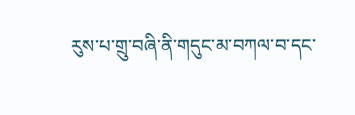རུས་པ་གྲུ་བཞི་ནི་གདུང་མ་བཀལ་བ་དང་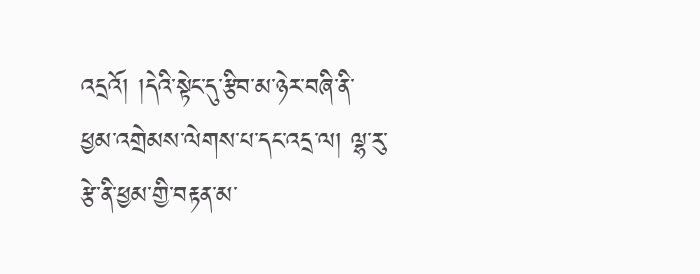འདྲའོ། །དེའི་སྟེང་དུ་རྩིབ་མ་ཉེར་བཞི་ནི་ཕྱམ་འགྲེམས་ལེགས་པ་དང་འདྲ་ལ། ལྷ་རུ་རྩེ་ནི་ཕྱམ་གྱི་བརྟན་མ་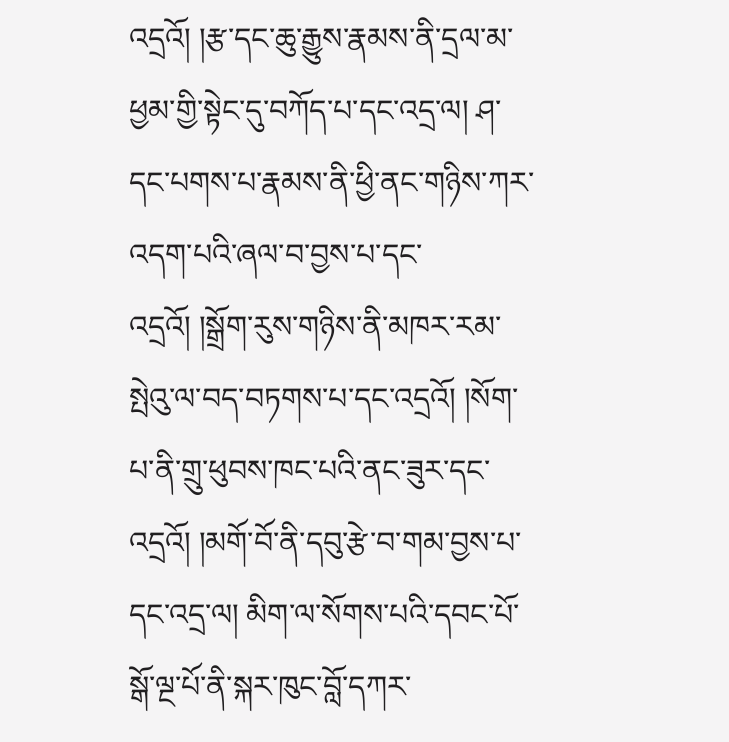འདྲའོ། །རྩ་དང་ཆུ་རྒྱུས་རྣམས་ནི་དྲལ་མ་ཕྱམ་གྱི་སྟེང་དུ་བཀོད་པ་དང་འདྲ་ལ། ཤ་དང་པགས་པ་རྣམས་ནི་ཕྱི་ནང་གཉིས་ཀར་འདག་པའི་ཞལ་བ་བྱས་པ་དང་འདྲའོ། །སྒྲོག་རུས་གཉིས་ནི་མཁར་རམ་སྤེའུ་ལ་བད་བཏགས་པ་དང་འདྲའོ། །སོག་པ་ནི་གྲུ་ཕུབས་ཁང་པའི་ནང་ཟུར་དང་འདྲའོ། །མགོ་བོ་ནི་དབུ་རྩེ་བ་གམ་བྱས་པ་དང་འདྲ་ལ། མིག་ལ་སོགས་པའི་དབང་པོ་སྒོ་ལྔ་པོ་ནི་སྐར་ཁུང་བློ་དཀར་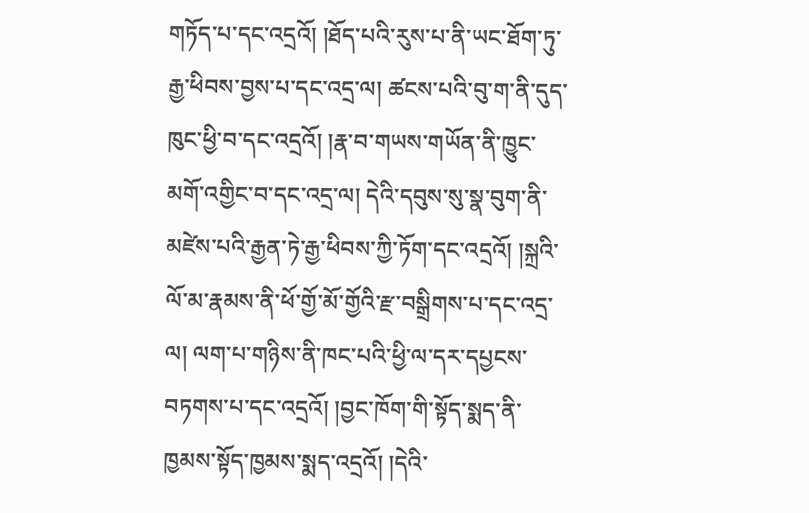གཏོད་པ་དང་འདྲའོ། །ཐོད་པའི་རུས་པ་ནི་ཡང་ཐོག་ཏུ་རྒྱ་ཕིབས་བྱས་པ་དང་འདྲ་ལ། ཚངས་པའི་བུ་ག་ནི་དུད་ཁུང་ཕྱི་བ་དང་འདྲའོ། །རྣ་བ་གཡས་གཡོན་ནི་ཁྱུང་མགོ་འགྱིང་བ་དང་འདྲ་ལ། དེའི་དབུས་སུ་སྣ་བུག་ནི་མཛེས་པའི་རྒྱན་ཏེ་རྒྱ་ཕིབས་ཀྱི་ཏོག་དང་འདྲའོ། །སྐྲའི་ལོ་མ་རྣམས་ནི་ཕོ་གྱོ་མོ་གྱོའི་རྫ་བསྒྲིགས་པ་དང་འདྲ་ལ། ལག་པ་གཉིས་ནི་ཁང་པའི་ཕྱི་ལ་དར་དཔྱངས་བཏགས་པ་དང་འདྲའོ། །བྱང་ཁོག་གི་སྟོད་སྨད་ནི་ཁྱམས་སྟོད་ཁྱམས་སྨད་འདྲའོ། །དེའི་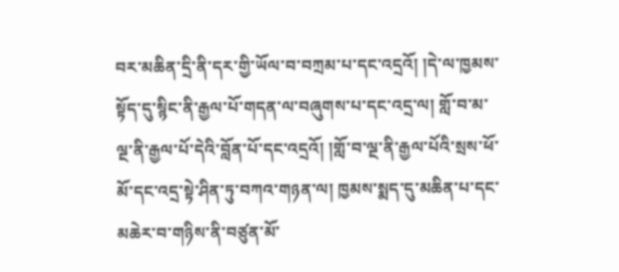བར་མཆིན་དྲི་ནི་དར་གྱི་ཡོལ་བ་བཀྲམ་པ་དང་འདྲའོ། །དེ་ལ་ཁྱམས་སྟོད་དུ་སྙིང་ནི་རྒྱལ་པོ་གདན་ལ་བཞུགས་པ་དང་འདྲ་ལ། གློ་བ་མ་ལྔ་ནི་རྒྱལ་པོ་དེའི་བློན་པོ་དང་འདྲའོ། །གློ་བ་ལྔ་ནི་རྒྱལ་པོའི་སྲས་ཕོ་མོ་དང་འདྲ་སྟེ་ཤིན་ཏུ་བཀའ་གཉན་ལ། ཁྱམས་སྨད་དུ་མཆིན་པ་དང་མཆེར་བ་གཉིས་ནི་བཙུན་མོ་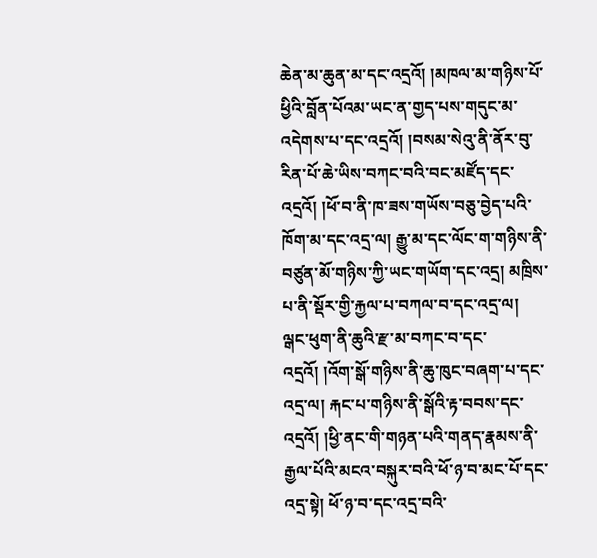ཆེན་མ་ཆུན་མ་དང་འདྲའོ། །མཁལ་མ་གཉིས་པོ་ཕྱིའི་བློན་པོའམ་ཡང་ན་གྱད་པས་གདུང་མ་འདེགས་པ་དང་འདྲའོ། །བསམ་སེའུ་ནི་ནོར་བུ་རིན་པོ་ཆེ་ཡིས་བཀང་བའི་བང་མཛོད་དང་འདྲའོ། །ཕོ་བ་ནི་ཁ་ཟས་གཡོས་བཅུ་བྱེད་པའི་ཁོག་མ་དང་འདྲ་ལ། རྒྱུ་མ་དང་ལོང་ག་གཉིས་ནི་བཙུན་མོ་གཉིས་ཀྱི་ཡང་གཡོག་དང་འདྲ། མཁྲིས་པ་ནི་སྡོར་གྱི་རྐྱལ་པ་བཀལ་བ་དང་འདྲ་ལ། ལྒང་ཕུག་ནི་ཆུའི་རྫ་མ་བཀང་བ་དང་འདྲའོ། །འོག་སྒོ་གཉིས་ནི་ཆུ་ཁུང་བཞག་པ་དང་འདྲ་ལ། རྐང་པ་གཉིས་ནི་སྒོའི་རྟ་བབས་དང་འདྲའོ། །ཕྱི་ནང་གི་གཉན་པའི་གནད་རྣམས་ནི་རྒྱལ་པོའི་མངའ་བསྐུར་བའི་ཕོ་ཉ་བ་མང་པོ་དང་འདྲ་སྟེ། ཕོ་ཉ་བ་དང་འདྲ་བའི་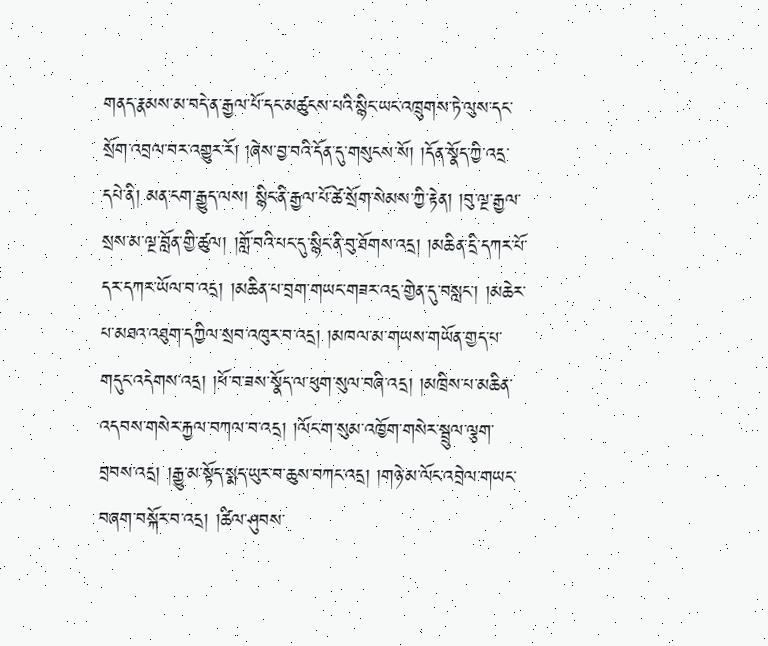གནད་རྣམས་མ་བདེ་ན་རྒྱལ་པོ་དང་མཚུངས་པའི་སྙིང་ཡང་འཁྲུགས་ཏེ་ལུས་དང་སྲོག་འབྲལ་བར་འགྱུར་རོ། །ཞེས་བྱ་བའི་དོན་དུ་གསུངས་སོ། །དོན་སྣོད་ཀྱི་འདྲ་དཔེ་ནི། མན་ངག་རྒྱུད་ལས། སྙིང་ནི་རྒྱལ་པོ་ཚེ་སྲོག་སེམས་ཀྱི་རྟེན། །བུ་ལྔ་རྒྱལ་སྲས་མ་ལྔ་བློན་གྱི་ཚུལ། །གློ་བའི་པང་དུ་སྙིང་ནི་བུ་ཐོགས་འདྲ། །མཆིན་དྲི་དཀར་པོ་དར་དཀར་ཡོལ་བ་འདྲ། །མཆིན་པ་བྲག་གཡང་གཟར་འདྲ་གྱེན་དུ་བསླང་། །མཆེར་པ་མཐའ་འཐུག་དཀྱིལ་སྲབ་འཁུར་བ་འདྲ། །མཁལ་མ་གཡས་གཡོན་གྱད་པ་གདུང་འདེགས་འདྲ། །ཕོ་བ་ཟས་སྣོད་ལ་ཕུག་སུལ་བཞི་འདྲ། །མཁྲིས་པ་མཆིན་འདབས་གསེར་རྐྱལ་བཀལ་བ་འདྲ། །ལོང་ག་སུམ་འཁྱོག་གསེར་སྦྲུལ་ལྕག་བྲབས་འདྲ། །རྒྱུ་མ་སྟོད་སྨད་ཡུར་བ་ཆུས་བཀང་འདྲ། །གཉེ་མ་ལོང་འབྲེལ་གཡང་བཞག་བསྐོར་བ་འདྲ། །ཚིལ་ཤུབས་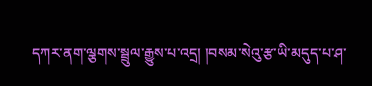དཀར་ནག་ལྕགས་སྦྲུལ་རྒྱུས་པ་འདྲ། །བསམ་སེའུ་རྩ་ཡི་མདུད་པ་ཤ་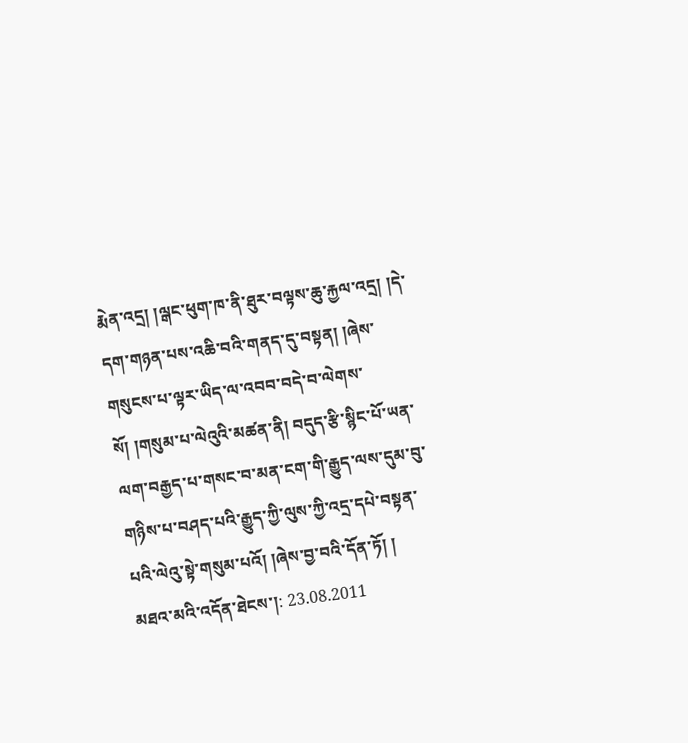རྨེན་འདྲ། །ལྒང་ཕུག་ཁ་ནི་ཐུར་བལྟས་ཆུ་རྐྱལ་འདྲ། །དེ་དག་གཉན་པས་འཆི་བའི་གནད་དུ་བསྟན། །ཞེས་གསུངས་པ་ལྟར་ཡིད་ལ་འབབ་བདེ་བ་ལེགས་སོ། །གསུམ་པ་ལེའུའི་མཚན་ནི། བདུད་རྩི་སྙིང་པོ་ཡན་ལག་བརྒྱད་པ་གསང་བ་མན་ངག་གི་རྒྱུད་ལས་དུམ་བུ་གཉིས་པ་བཤད་པའི་རྒྱུད་ཀྱི་ལུས་ཀྱི་འདྲ་དཔེ་བསྟན་པའི་ལེའུ་སྟེ་གསུམ་པའོ། །ཞེས་བྱ་བའི་དོན་ཏོ། །
མཐའ་མའི་འདོན་ཐེངས་།: 23.08.2011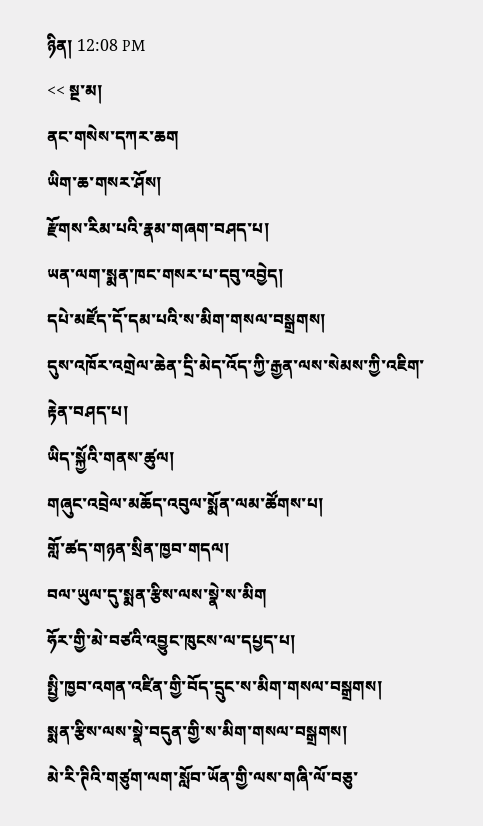ཉིན། 12:08 PM
<< སྔ་མ།
ནང་གསེས་དཀར་ཆག
ཡིག་ཆ་གསར་ཤོས།
རྫོགས་རིམ་པའི་རྣམ་གཞག་བཤད་པ།
ཡན་ལག་སྨན་ཁང་གསར་པ་དབུ་འབྱེད།
དཔེ་མཛོད་དོ་དམ་པའི་ས་མིག་གསལ་བསྒྲགས།
དུས་འཁོར་འགྲེལ་ཆེན་དྲི་མེད་འོད་ཀྱི་རྒྱན་ལས་སེམས་ཀྱི་འཇིག་རྟེན་བཤད་པ།
ཡིད་སྐྱོའི་གནས་ཚུལ།
གཞུང་འབྲེལ་མཆོད་འབུལ་སྨོན་ལམ་ཚོགས་པ།
གློ་ཚད་གཉན་སྲིན་ཁྱབ་གདལ།
བལ་ཡུལ་དུ་སྨན་རྩིས་ལས་སྣེ་ས་མིག
ཧོར་གྱི་མེ་བཙའི་འབྱུང་ཁུངས་ལ་དཔྱད་པ།
སྤྱི་ཁྱབ་འགན་འཛིན་གྱི་བོད་དྲུང་ས་མིག་གསལ་བསྒྲགས།
སྨན་རྩིས་ལས་སྣེ་བདུན་གྱི་ས་མིག་གསལ་བསྒྲགས།
མེ་རི་ཊིའི་གཙུག་ལག་སློབ་ཡོན་གྱི་ལས་གཞི་ལོ་བཅུ་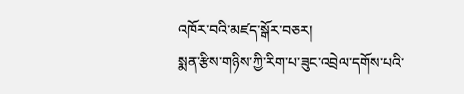འཁོར་བའི་མཛད་སྒོར་བཅར།
སྨན་རྩིས་གཉིས་ཀྱི་རིག་པ་ཟུང་འབྲེལ་དགོས་པའི་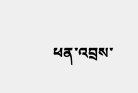ཕན་འབྲས་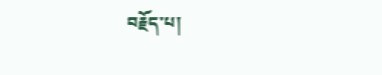བརྗོད་པ།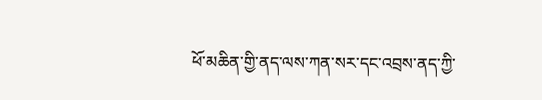ཕོ་མཆིན་གྱི་ནད་ལས་ཀན་སར་དང་འབྲས་ནད་ཀྱི་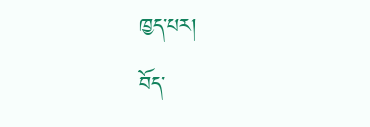ཁྱད་པར།
བོད་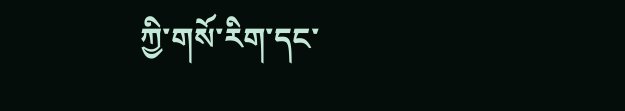ཀྱི་གསོ་རིག་དང་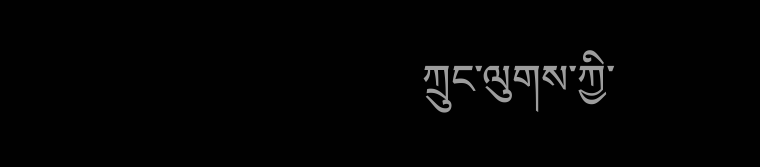ཀྲུང་ལུགས་ཀྱི་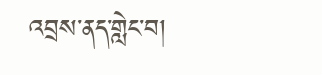འབྲས་ནད་གླེང་བ།